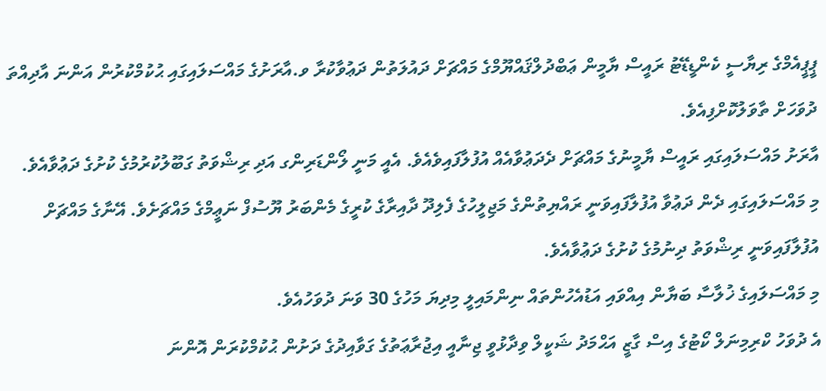ޕީޕީއެމްގެ ރިޔާސީ ކެންޑީޑޭޓު ރައީސް ޔާމީން ޢަބްދުލްޤައްޔޫމްގެ މައްޗަށް ދައުލަތުން ދަޢުވާކުރާ ވ.އާރަށުގެ މައްސަލައިގައި ޙުކުމްކުރުން އަންނަ އާދިއްތަ ދުވަހަށް ތާވަލުކޮށްފިއެވެ.
އާރަށު މައްސަލައިގައި ރައީސް ޔާމީނުގެ މައްޗަށް ދެދަޢުވާއެއް އުފުލާފައިވެއެވެ. އެއީ މަނީ ލޯންޑަރިންގ އަދި ރިޝްވަތު ގަބޫލުކުރުމުގެ ކުށުގެ ދަޢުވާއެވެ.
މި މައްސަލައިގައި ދެން ދަޢުވާ އުފުލާފައިވަނީ ރައްޔިތުންގެ މަޖިލީހުގެ ފެލިދޫ ދާއިރާގެ ކުރީގެ މެންބަރު ޔޫސުފް ނަޢީމްގެ މައްޗަށެވެ. އޭނާގެ މައްޗަށް އުފުލާފައިވަނީ ރިޝްވަތު ދިނުމުގެ ކުށުގެ ދަޢުވާއެވެ.
މި މައްސަލައިގެ ޚުލާސާ ބަޔާން އިއްވައި އަޑުއެހުންތައް ނިންމައިލީ މިދިޔަ މަހުގެ 30 ވަނަ ދުވަހުއެވެ.
އެ ދުވަހު ކްރިމިނަލް ކޯޓުގެ އިސް ގާޒީ އަޙްމަދު ޝަކީލް ވިދާޅުވީ ޖިނާއީ އިޖުރާޢަތުގެ ގަވާއިދުގެ ދަށުން ޙުކުމްކުރަން އޮންނަ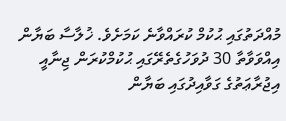މުއްދަތުގައި ޙުކުމް ކުރައްވާނެ ކަމަށެވެ. ޚުލާސާ ބަޔާން އިއްވަވާތާ 30 ދުވަހުގެތެރޭގައި ޙުކުމްކުރަން ޖިނާއީ އިޖުރާޢަތުގެ ގަވާއިދުގައި ބަޔާން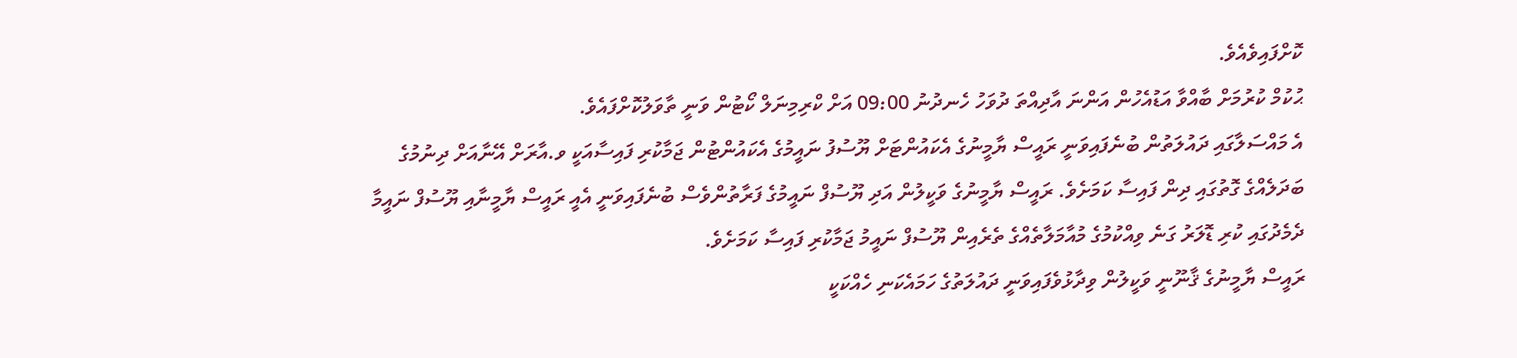ކޮށްފައިވެއެވެ.
ޙުކުމް ކުރުމަށް ބާއްވާ އަޑުއެހުން އަންނަ އާދިއްތަ ދުވަހު ހެނދުނު 09:00 އަށް ކްރިމިނަލް ކޯޓުން ވަނީ ތާވަލުކޮށްފައެވެ.
އެ މައްސަލާގައި ދައުލަތުން ބުނެފައިވަނީ ރައީސް ޔާމީނުގެ އެކައުންޓަށް ޔޫސުފު ނައީމުގެ އެކައުންޓުން ޖަމާކުރި ފައިސާއަކީ ވ.އާރަށް އޭނާއަށް ދިނުމުގެ ބަދަލެއްގެ ގޮތުގައި ދިން ފައިސާ ކަމަށެވެ. ރައީސް ޔާމީނުގެ ވަކީލުން އަދި ޔޫސުފް ނައީމުގެ ފަރާތުންވެސް ބުނެފައިވަނީ އެއީ ރައީސް ޔާމީނާއި ޔޫސުފް ނައީމާ ދެމެދުގައި ކުރި ޑޮލަރު ގަނެ ވިއްކުމުގެ މުއާމަލާތެއްގެ ތެރެއިން ޔޫސުފް ނައީމު ޖަމާކުރި ފައިސާ ކަމަށެވެ.
ރައީސް ޔާމީނުގެ ޤާނޫނީ ވަކީލުން ވިދާޅުވެފައިވަނީ ދައުލަތުގެ ހަމައެކަނި ހެއްކަކީ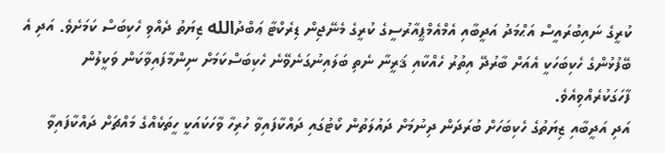ކުރީގެ ނައިބުރައީސް އަޙްމަދު އަދީބާއި އެމްއެމްޕީއާރުސީގެ ކުރީގެ މެނޭޖިން ޑިރެކްޓާ ޢަބްދުالله ޒިޔަތު ދެއްވި ހެކިބަސް ކަމަށެވެ. އަދި އެ ބޭފުޅުންގެ ހެކިބަހަކީ އެއަށް ބާރުދޭ އިތުރު ހެއްކާއި ޤަރީނާ ނެތި ބަލައިނުގަނެވޭނެ ހެކިބަސްކަމަށް ނިންމާފައިވާކަން ވަކީލުން ފާހަގަކުރެއްވިއެވެ.
އަދި އަދީބާއި ޒިޔަތުގެ ހެކިބަހަށް ބުރަދަން ދިނުމަށް ދައުލަތުން ކޯޓުގައި ދައްކާފައިވާ ހުރިހާ ވާހަކައަކީ ހީތަކެއްގެ މައްޗަށް ދައްކާފައިވާ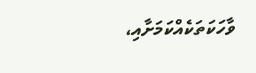ވާހަކަތަކެއްކަމަށާއި،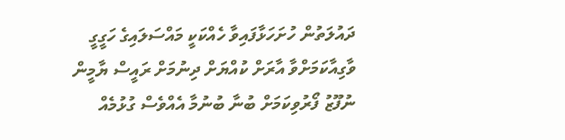ދައުލަތުން ހުށަހަޅާފައިވާ ހެއްކަކީ މައްސަލައިގެ ހަގީގީ ވާގިއާކަމަށްވާ އާރަށް ކުއްޔަށް ދިނުމަށް ރައީސް ޔާމީން ނުފޫޒު ފޯރުވިކަމަށް ބުނާ ބުނުމާ އެއްވެސް ގުޅުމެއް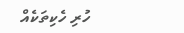ހުރި ހެކިތަކެއް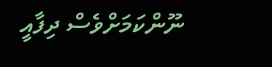ނޫންކަމަށްވެސް ދިފާއީ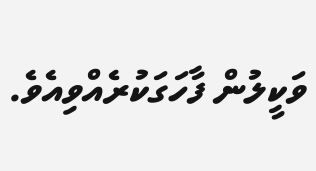ވަކީލުން ފާހަގަކުރެއްވިއެވެ.